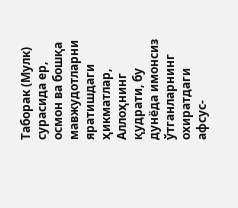Таборак (Мулк) сурасида ер, осмон ва бошқа мавжудотларни яратишдаги ҳикматлар, Аллоҳнинг қудрати, бу дунёда имонсиз ўтганларнинг охиратдаги афсус-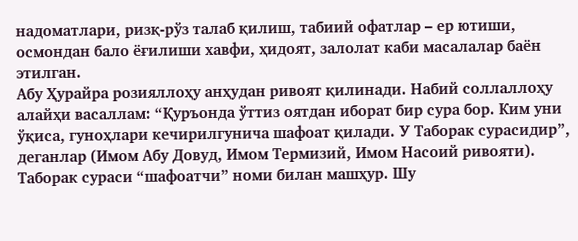надоматлари, ризқ-рўз талаб қилиш, табиий офатлар – ер ютиши, осмондан бало ёғилиши хавфи, ҳидоят, залолат каби масалалар баён этилган.
Абу Ҳурайра розияллоҳу анҳудан ривоят қилинади. Набий соллаллоҳу алайҳи васаллам: “Қуръонда ўттиз оятдан иборат бир сура бор. Ким уни ўқиса, гуноҳлари кечирилгунича шафоат қилади. У Таборак сурасидир”, деганлар (Имом Абу Довуд, Имом Термизий, Имом Насоий ривояти).
Таборак сураси “шафоатчи” номи билан машҳур. Шу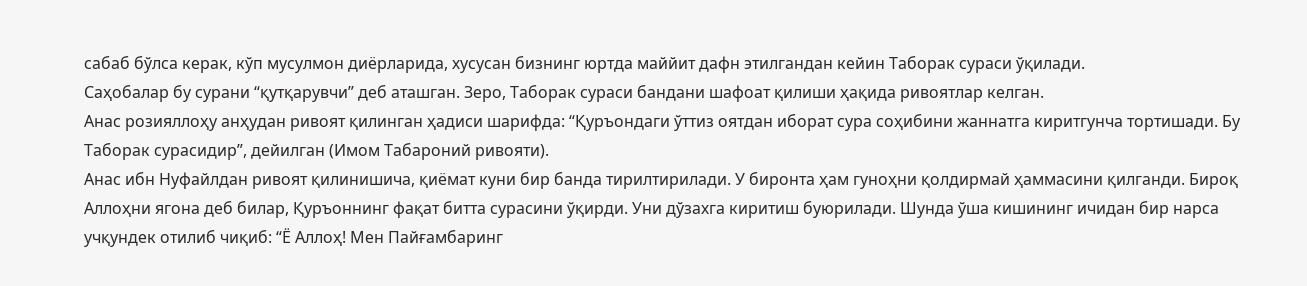сабаб бўлса керак, кўп мусулмон диёрларида, хусусан бизнинг юртда маййит дафн этилгандан кейин Таборак сураси ўқилади.
Саҳобалар бу сурани “қутқарувчи” деб аташган. Зеро, Таборак сураси бандани шафоат қилиши ҳақида ривоятлар келган.
Анас розияллоҳу анҳудан ривоят қилинган ҳадиси шарифда: “Қуръондаги ўттиз оятдан иборат сура соҳибини жаннатга киритгунча тортишади. Бу Таборак сурасидир”, дейилган (Имом Табароний ривояти).
Анас ибн Нуфайлдан ривоят қилинишича, қиёмат куни бир банда тирилтирилади. У биронта ҳам гуноҳни қолдирмай ҳаммасини қилганди. Бироқ Аллоҳни ягона деб билар, Қуръоннинг фақат битта сурасини ўқирди. Уни дўзахга киритиш буюрилади. Шунда ўша кишининг ичидан бир нарса учқундек отилиб чиқиб: “Ё Аллоҳ! Мен Пайғамбаринг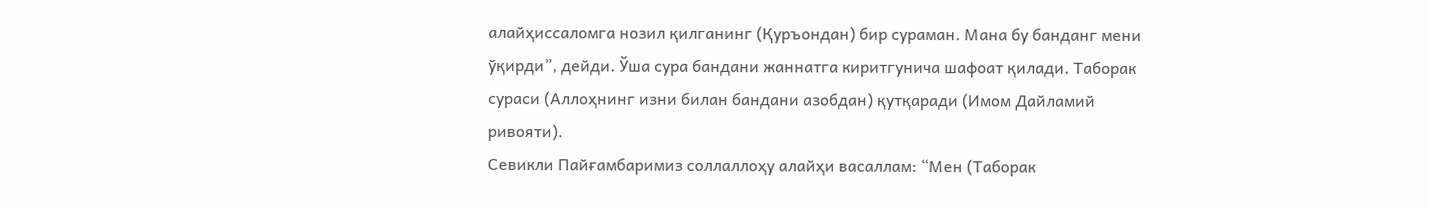алайҳиссаломга нозил қилганинг (Қуръондан) бир сураман. Мана бу банданг мени ўқирди”, дейди. Ўша сура бандани жаннатга киритгунича шафоат қилади. Таборак сураси (Аллоҳнинг изни билан бандани азобдан) қутқаради (Имом Дайламий ривояти).
Севикли Пайғамбаримиз соллаллоҳу алайҳи васаллам: “Мен (Таборак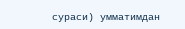сураси) умматимдан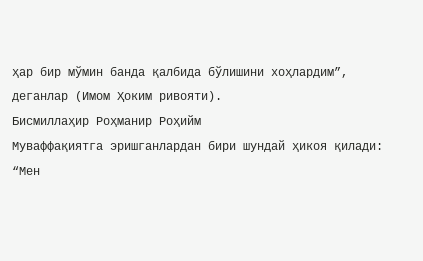ҳар бир мўмин банда қалбида бўлишини хоҳлардим”, деганлар (Имом Ҳоким ривояти).
Бисмиллаҳир Роҳманир Роҳийм
Муваффақиятга эришганлардан бири шундай ҳикоя қилади: “Мен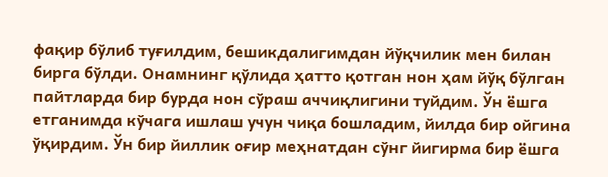фақир бўлиб туғилдим, бешикдалигимдан йўқчилик мен билан бирга бўлди. Онамнинг қўлида ҳатто қотган нон ҳам йўқ бўлган пайтларда бир бурда нон сўраш аччиқлигини туйдим. Ўн ёшга етганимда кўчага ишлаш учун чиқа бошладим, йилда бир ойгина ўқирдим. Ўн бир йиллик оғир меҳнатдан сўнг йигирма бир ёшга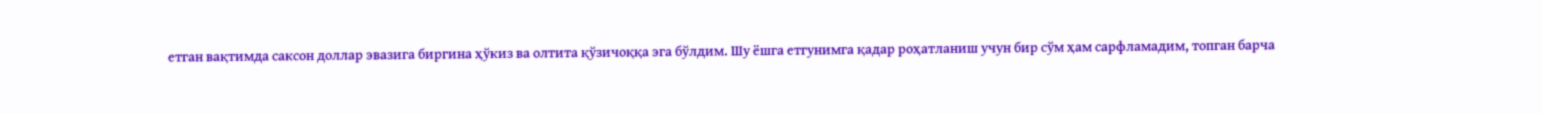етган вақтимда саксон доллар эвазига биргина ҳўкиз ва олтита қўзичоққа эга бўлдим. Шу ёшга етгунимга қадар роҳатланиш учун бир сўм ҳам сарфламадим, топган барча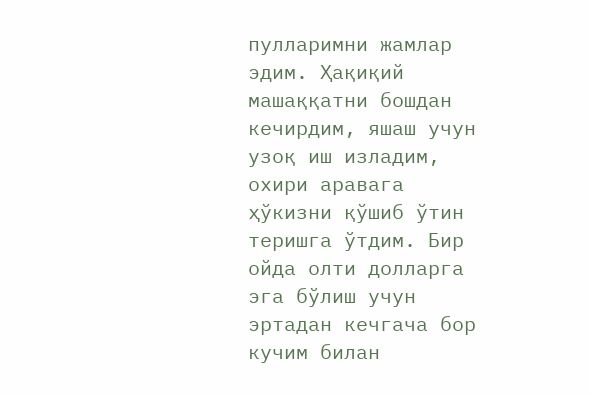пулларимни жамлар эдим. Ҳақиқий машаққатни бошдан кечирдим, яшаш учун узоқ иш изладим, охири аравага ҳўкизни қўшиб ўтин теришга ўтдим. Бир ойда олти долларга эга бўлиш учун эртадан кечгача бор кучим билан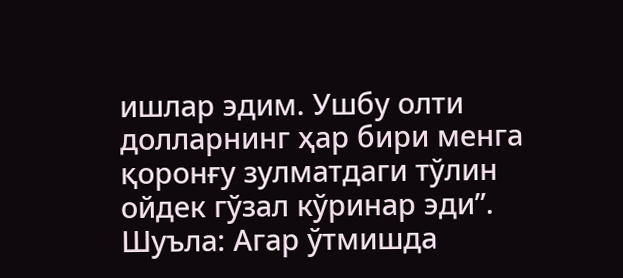ишлар эдим. Ушбу олти долларнинг ҳар бири менга қоронғу зулматдаги тўлин ойдек гўзал кўринар эди”.
Шуъла: Агар ўтмишда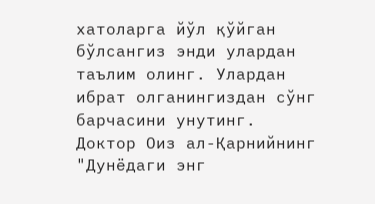хатоларга йўл қўйган бўлсангиз энди улардан таълим олинг. Улардан ибрат олганингиздан сўнг барчасини унутинг.
Доктор Оиз ал-Қарнийнинг
"Дунёдаги энг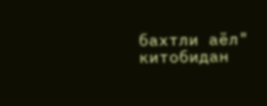бахтли аёл" китобидан